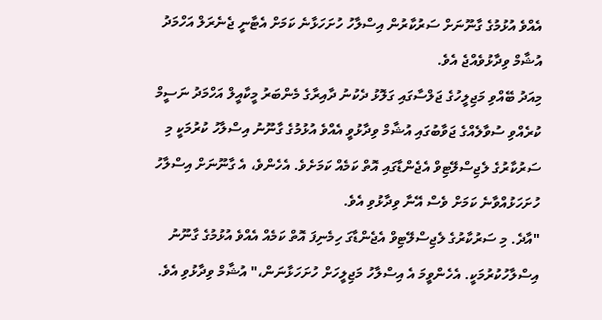އެއްވެ އުޅުމުގެ ގާނޫނަށް ސަރުކާރުން އިސްލާހު ހުށަހަޅާނެ ކަމަށް އެޓާނީ ޖެނެރަލް އަހްމަދު އުޝާމް ވިދާޅުވެއްޖެ އެވެ.
މިއަދު ބޭއްވި މަޖިލީހުގެ ޖަލްސާގައި ގަލޮޅު ދެކުނު ދާއިރާގެ މެންބަރު މީކާއީލް އަހްމަދު ނަސީމް ކުރެއްވި ސުވާލެއްގެ ޖަވާބުގައި އުޝާމް ވިދާޅުވީ އެއްވެ އުޅުމުގެ ގާނޫނު އިސްލާހު ކުރުމަކީ މި ސަރުކާރުގެ ލެޖިސްލޭޓިވް އެޖެންޑާގައި އޮތް ކަމެއް ކަމަށެވެ. އެހެންވެ، އެ ގާނޫނަށް އިސްލާހު ހުށަހަޅުއްވާނެ ކަމަށް ވެސް އޭނާ ވިދާޅުވި އެވެ.
"އާދެ. މި ސަރުކާރުގެ ލެޖިސްލޭޓިވް އެޖެންޑާގަ ހިމެނިފަ އޮތް ކަމެއް އެއްވެ އުޅުމުގެ ގާނޫނު އިސްލާހުކުރުމަކީ. އެހެންވީމަ އެ އިސްލާހު މަޖިލީހަށް ހުށަހަޅާނަން،" އުޝާމް ވިދާޅުވި އެވެ.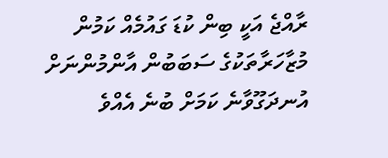ރާއްޖެ އަކީ ބިން ކުޑަ ގައުމެއް ކަމުން މުޒާހަރާތަކުގެ ސަބަބުން އާންމުންނަށް އުނދަގޫވާނެ ކަމަށް ބުނެ އެއްވެ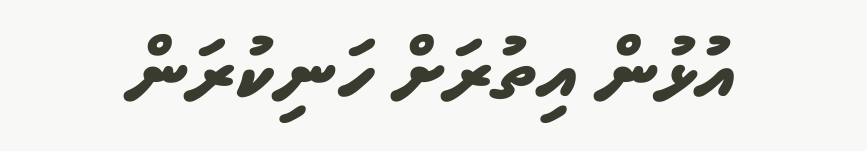އުޅުން އިތުރަށް ހަނިކުރަން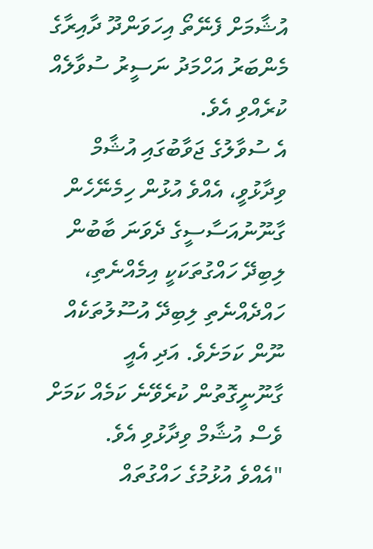އުޝާމަށް ފެނޭތޯ އިހަވަންދޫ ދާއިރާގެ މެންބަރު އަހްމަދު ނަސީރު ސުވާލެއް ކުރެއްވި އެވެ.
އެ ސުވާލުގެ ޖަވާބުގައި އުޝާމް ވިދާޅުވީ، އެއްވެ އުޅުން ހިމެނޭހެން ގާނޫނުއަސާސީގެ ދެވަނަ ބާބުން ލިބިދޭ ހައްގުތަކަކީ އިމެއްނެތި، ހައްދެއްނެތި ލިބިދޭ އުސޫލުތަކެއް ނޫން ކަމަށެވެ. އަދި އެއީ ގާނޫނީގޮތުން ކުރެވޭނެ ކަމެއް ކަމަށް ވެސް އުޝާމް ވިދާޅުވި އެވެ.
"އެއްވެ އުޅުމުގެ ހައްގުތައް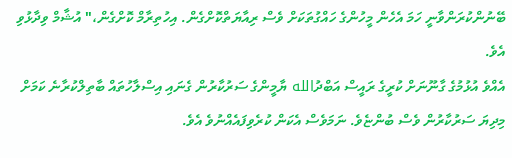ބޭނުންކުރަންވާނީ ހަމަ އެހެން މީހުންގެ ހައްގުތަކަށް ވެސް ރިއާޔަތްކޮށްގެން. އިހުތިރާމް ކޮށްގެން،" އުޝާމް ވިދާޅުވި އެވެ.
އެއްވެ އުޅުމުގެ ގާނޫނަށް ކުރީގެ ރައީސް އަބްދުالله ޔާމީންގެ ސަރުކާރުން ގެނައި އިސްލާހުތައް ބާތިލްކުރާނެ ކަމަށް މިދިޔަ ސަރުކާރުން ވެސް ބުންޏެވެ. ނަމަވެސް އެކަން ކުރެވިފައެއްނުވެ އެވެ.